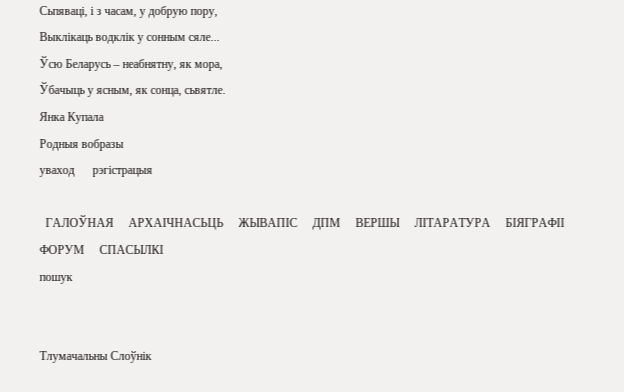Сьпяваці, і з часам, у добрую пору,
Выклікаць водклік у сонным сяле...
Ўсю Беларусь – неабнятну, як мора,
Ўбачыць у ясным, як сонца, сьвятле.
Янка Купала
Родныя вобразы
уваход      рэгiстрацыя

  ГАЛОЎНАЯ     АРХАІЧНАСЬЦЬ     ЖЫВАПІС     ДПМ     ВЕРШЫ     ЛІТАРАТУРА     БІЯГРАФІІ     ФОРУМ     СПАСЫЛКІ
пошук


Тлумачальны Слоўнік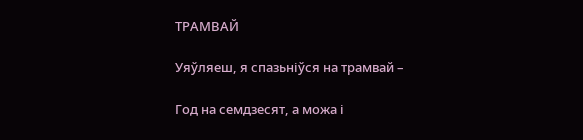ТРАМВАЙ

Уяўляеш, я спазьніўся на трамвай –

Год на семдзесят, а можа і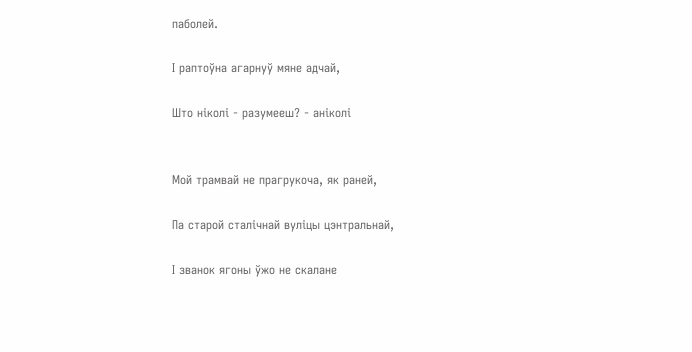паболей.

І раптоўна агарнуў мяне адчай,

Што ніколі - разумееш? - аніколі


Мой трамвай не прагрукоча, як раней,

Па старой сталічнай вуліцы цэнтральнай,

І званок ягоны ўжо не скалане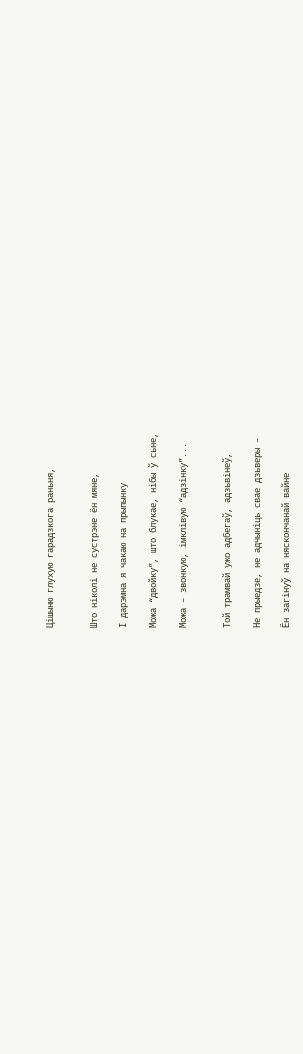Цішыню глухую гарадзкога раньня,


Што ніколі не сустрэне ён мяне,

І дарэмна я чакаю на прыпынку

Можа “двойку”, што блукае, нібы ў сьне,

Можа – звонкую, імклівую “адзінку”...


Той трамвай ужо адбегаў, адзьвінеў,

Не прыедзе, не адчыніць свае дзьверы –

Ён загінуў на няскончанай вайне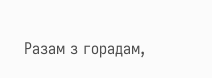Разам з горадам,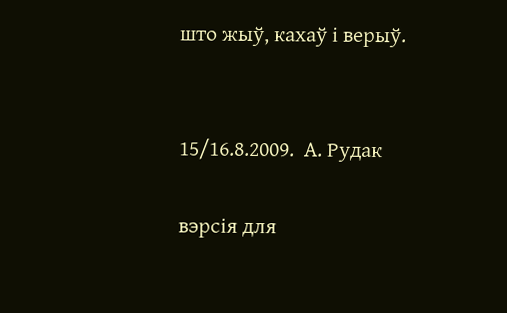што жыў, кахаў і верыў.


15/16.8.2009.  А. Рудак

вэрсія для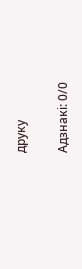друку

Адзнакi: 0/0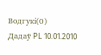Водгукі(0)
Дадаў PL 10.01.2010